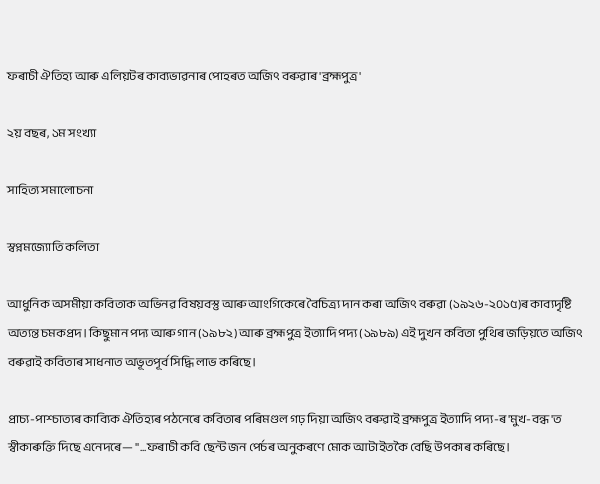ফৰাচী ঐতিহ্য আৰু এলিয়টৰ কাব্যভাৱনাৰ পোহৰত অজিৎ বৰুৱাৰ 'ব্ৰহ্মপুত্ৰ'

২য় বছৰ, ১ম সংখ্যা

সাহিত্য সমালোচনা

স্বপ্নমজ্যোতি কলিতা

আধুনিক অসমীয়া কবিতাক অভিনৱ বিষয়বস্তু আৰু আংগিকেৰে বৈচিত্ৰ্য দান কৰা অজিৎ বৰুৱা (১৯২৬-২০১৫)ৰ কাব্যদৃষ্টি অত্যন্ত চমকপ্ৰদ। কিছুমান পদ্য আৰু গান (১৯৮২) আৰু ব্ৰহ্মপুত্ৰ ইত্যাদি পদ্য (১৯৮৯) এই দুখন কবিতা পুথিৰ জড়িয়তে অজিৎ বৰুৱাই কবিতাৰ সাধনাত অভূতপূৰ্ব সিদ্ধি লাভ কৰিছে।

প্ৰাচ্য-পাশ্চাত্যৰ কাব্যিক ঐতিহ্যৰ পঠনেৰে কবিতাৰ পৰিমণ্ডল গঢ় দিয়া অজিৎ বৰুৱাই ব্ৰহ্মপুত্ৰ ইত্যাদি পদ্য-ৰ 'মুখ-বন্ধ'ত স্বীকাৰুক্তি দিছে এনেদৰে— "...ফৰাচী কবি ছেন্ট জন পেৰ্চৰ অনুকৰণে মোক আটাইতকৈ বেছি উপকাৰ কৰিছে।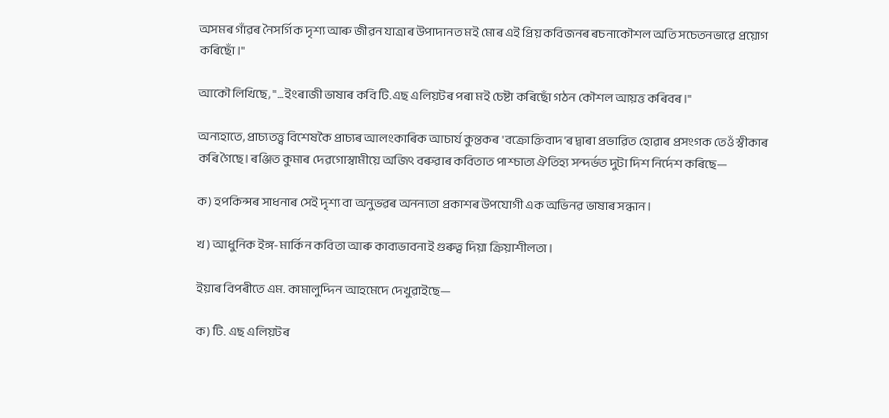অসমৰ গাঁৱৰ নৈসৰ্গিক দৃশ্য আৰু জীৱন যাত্ৰাৰ উপাদানত মই মোৰ এই প্ৰিয় কবিজনৰ ৰচনাকৌশল অতি সচেতনভাৱে প্ৰয়োগ কৰিছোঁ।"

আকৌ লিখিছে, "...ইংৰাজী ভাষাৰ কবি টি.এছ এলিয়টৰ পৰা মই চেষ্টা কৰিছোঁ গঠন কৌশল আয়ত্ত কৰিবৰ।"

অন্যহাতে, প্ৰাচ্যতত্ত্ব বিশেষকৈ প্ৰাচ্যৰ আলংকাৰিক আচাৰ্য কুন্তকৰ 'বক্ৰোক্তিবাদ'ৰ দ্বাৰা প্ৰভাৱিত হোৱাৰ প্ৰসংগক তেওঁ স্বীকাৰ কৰি গৈছে। ৰঞ্জিত কুমাৰ দেৱগোস্বামীয়ে অজিৎ বৰুৱাৰ কবিতাত পাশ্চাত্য ঐতিহ্য সন্দৰ্ভত দুটা দিশ নিৰ্দেশ কৰিছে—

ক) হপকিন্সৰ সাধনাৰ সেই দৃশ্য বা অনুভৱৰ অনন্যতা প্ৰকাশৰ উপযোগী এক অভিনৱ ভাষাৰ সন্ধান।

খ) আধুনিক ইঙ্গ-মাৰ্কিন কবিতা আৰু কাব্যভাবনাই গুৰুত্ব দিয়া ক্ৰিয়াশীলতা।

ইয়াৰ বিপৰীতে এম. কামালুদ্দিন আহমেদে দেখুৱাইছে—

ক) টি. এছ এলিয়টৰ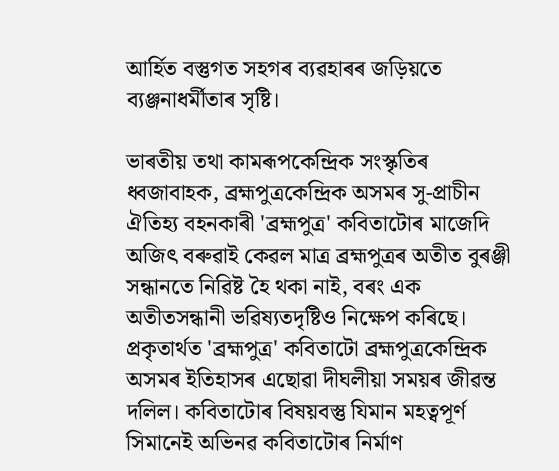আৰ্হিত বস্তুগত সহগৰ ব্যৱহাৰৰ জড়িয়তে ব্যঞ্জনাধৰ্মীতাৰ সৃষ্টি।

ভাৰতীয় তথা কামৰূপকেন্দ্ৰিক সংস্কৃতিৰ ধ্বজাবাহক, ব্ৰহ্মপুত্ৰকেন্দ্ৰিক অসমৰ সু-প্ৰাচীন ঐতিহ্য বহনকাৰী 'ব্ৰহ্মপুত্ৰ' কবিতাটোৰ মাজেদি অজিৎ বৰুৱাই কেৱল মাত্ৰ ব্ৰহ্মপুত্ৰৰ অতীত বুৰঞ্জী সন্ধানতে নিৱিষ্ট হৈ থকা নাই, বৰং এক অতীতসন্ধানী ভৱিষ্যতদৃষ্টিও নিক্ষেপ কৰিছে। প্ৰকৃতাৰ্থত 'ব্ৰহ্মপুত্ৰ' কবিতাটো ব্ৰহ্মপুত্ৰকেন্দ্ৰিক অসমৰ ইতিহাসৰ এছোৱা দীঘলীয়া সময়ৰ জীৱন্ত দলিল। কবিতাটোৰ বিষয়বস্তু যিমান মহত্বপূৰ্ণ সিমানেই অভিনৱ কবিতাটোৰ নিৰ্মাণ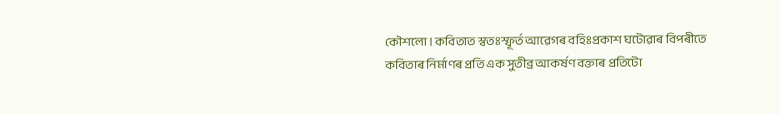কৌশলো। কবিতাত স্বতঃস্ফূৰ্ত আৱেগৰ বহিঃপ্ৰকাশ ঘটোৱাৰ বিপৰীতে কবিতাৰ নিৰ্মাণৰ প্ৰতি এক সুতীব্ৰ আকৰ্ষণ বক্তাৰ প্ৰতিটো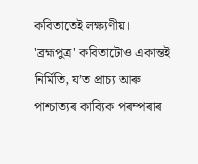কবিতাতেই লক্ষ্যণীয়। 'ব্ৰহ্মপুত্ৰ' কবিতাটোও একান্তই নিৰ্মিতি, যʼত প্ৰাচ্য আৰু পাশ্চাত্যৰ কাব্যিক পৰম্পৰাৰ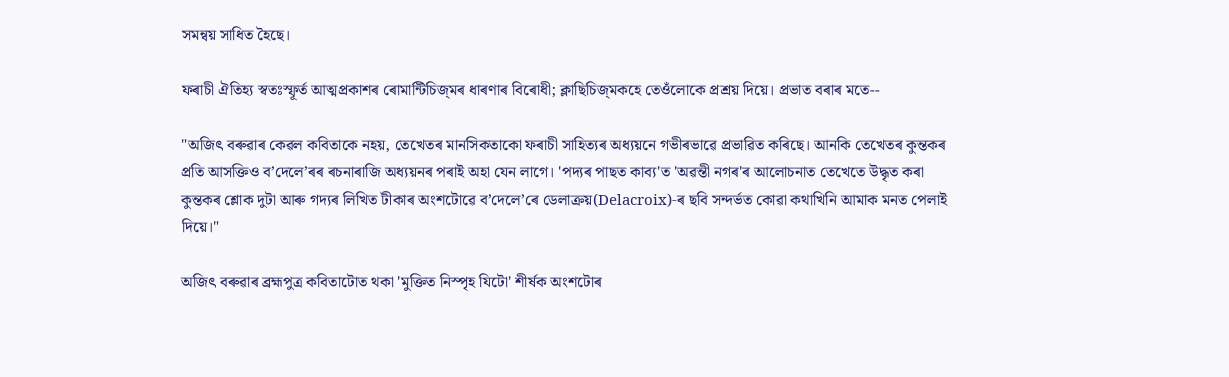সমন্বয় সাধিত হৈছে।

ফৰাচী ঐতিহ্য স্বতঃস্ফূৰ্ত আত্মপ্ৰকাশৰ ৰোমান্টিচিজ্‌মৰ ধাৰণাৰ বিৰোধী; ক্লাছিচিজ্‌মকহে তেওঁলোকে প্ৰশ্ৰয় দিয়ে। প্ৰভাত বৰাৰ মতে--

"অজিৎ বৰুৱাৰ কেৱল কবিতাকে নহয়, তেখেতৰ মানসিকতাকো ফৰাচী সাহিত্যৰ অধ্যয়নে গভীৰভাৱে প্ৰভাৱিত কৰিছে। আনকি তেখেতৰ কুন্তকৰ প্ৰতি আসক্তিও বʼদেলেʼৰৰ ৰচনাৰাজি অধ্যয়নৰ পৰাই অহা যেন লাগে। 'পদ্যৰ পাছত কাব্য'ত 'অৱন্তী নগৰ'ৰ আলোচনাত তেখেতে উদ্ধৃত কৰা কুন্তকৰ শ্লোক দুটা আৰু গদ্যৰ লিখিত টীকাৰ অংশটোৱে বʼদেলেʼৰে ডেলাক্ৰয়(Delacroix)-ৰ ছবি সন্দৰ্ভত কোৱা কথাখিনি আমাক মনত পেলাই দিয়ে।"

অজিৎ বৰুৱাৰ ব্ৰহ্মপুত্ৰ কবিতাটোত থকা 'মুক্তিত নিস্পৃহ যিটো' শীৰ্ষক অংশটোৰ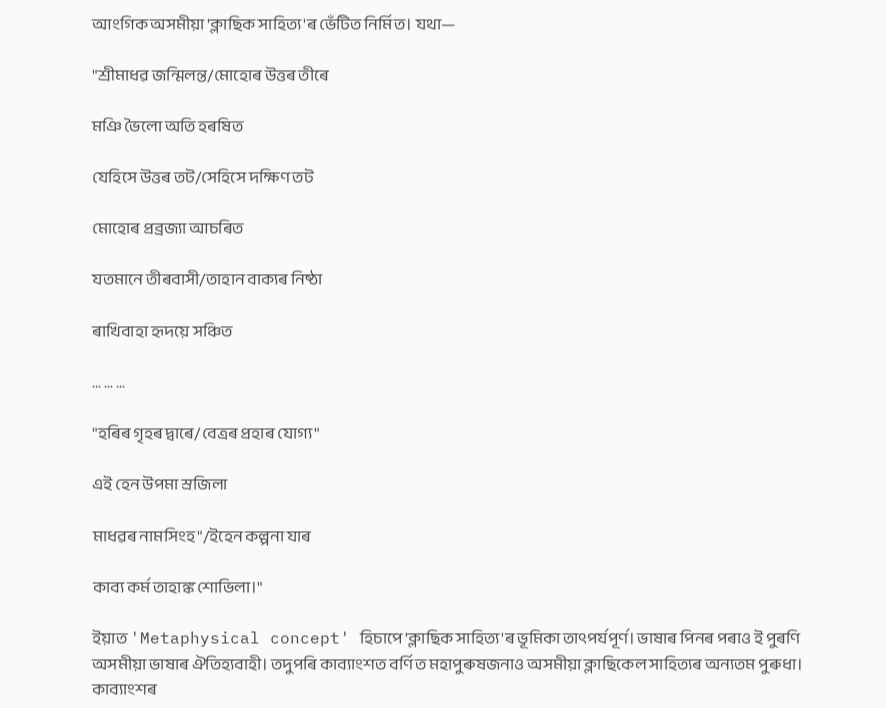আংগিক অসমীয়া 'ক্লাছিক সাহিত্য'ৰ ভেঁটিত নিৰ্মিত। যথা—

"শ্ৰীমাধৱ জন্মিলন্ত/মোহোৰ উত্তৰ তীৰে

মঞি ভৈলো অতি হৰষিত

যেহিসে উত্তৰ তট/সেহিসে দক্ষিণ তট

মোহোৰ প্ৰব্ৰজ্যা আচৰিত

যতমানে তীৰবাসী/তাহান বাক্যৰ নিষ্ঠা

ৰাখিবাহা হৃদয়ে সঞ্চিত

... ... ...

"হৰিৰ গৃহৰ দ্বাৰে/বেত্ৰৰ প্ৰহাৰ যোগ্য"

এই হেন উপমা স্ৰজিলা

মাধৱৰ নামসিংহ"/ইহেন কল্পনা যাৰ

কাব্য কৰ্ম তাহাঙ্ক শোভিলা।"

ইয়াত 'Metaphysical concept' হিচাপে 'ক্লাছিক সাহিত্য'ৰ ভূমিকা তাৎপৰ্যপূৰ্ণ। ভাষাৰ পিনৰ পৰাও ই পুৰণি অসমীয়া ভাষাৰ ঐতিহ্যবাহী। তদুপৰি কাব্যাংশত বৰ্ণিত মহাপুৰুষজনাও অসমীয়া ক্লাছিকেল সাহিত্যৰ অন্যতম পুৰুধা। কাব্যাংশৰ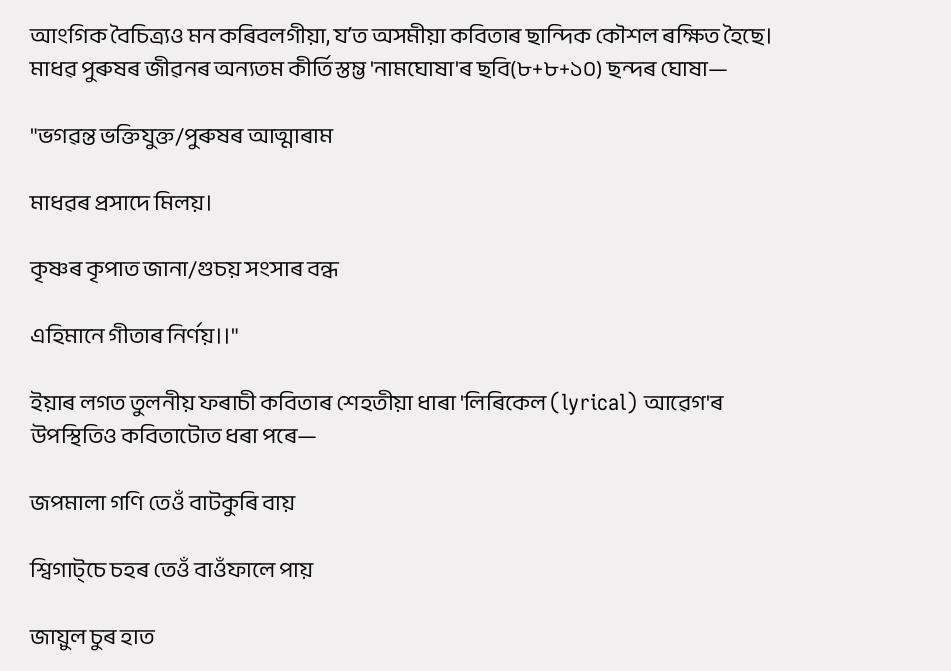আংগিক বৈচিত্ৰ্যও মন কৰিবলগীয়া, যʼত অসমীয়া কবিতাৰ ছান্দিক কৌশল ৰক্ষিত হৈছে। মাধৱ পুৰুষৰ জীৱনৰ অন্যতম কীৰ্তিস্তম্ভ 'নামঘোষা'ৰ ছবি(৮+৮+১০) ছন্দৰ ঘোষা—

"ভগৱন্ত ভক্তিযুক্ত/পুৰুষৰ আত্মাৰাম

মাধৱৰ প্ৰসাদে মিলয়।

কৃষ্ণৰ কৃপাত জানা/গুচয় সংসাৰ বন্ধ

এহিমানে গীতাৰ নিৰ্ণয়।।"

ইয়াৰ লগত তুলনীয় ফৰাচী কবিতাৰ শেহতীয়া ধাৰা 'লিৰিকেল (lyrical) আৱেগ'ৰ উপস্থিতিও কবিতাটোত ধৰা পৰে—

জপমালা গণি তেওঁ বাটকুৰি বায়

শ্বিগাট্‌চে চহৰ তেওঁ বাওঁফালে পায়

জায়ুল চুৰ হাত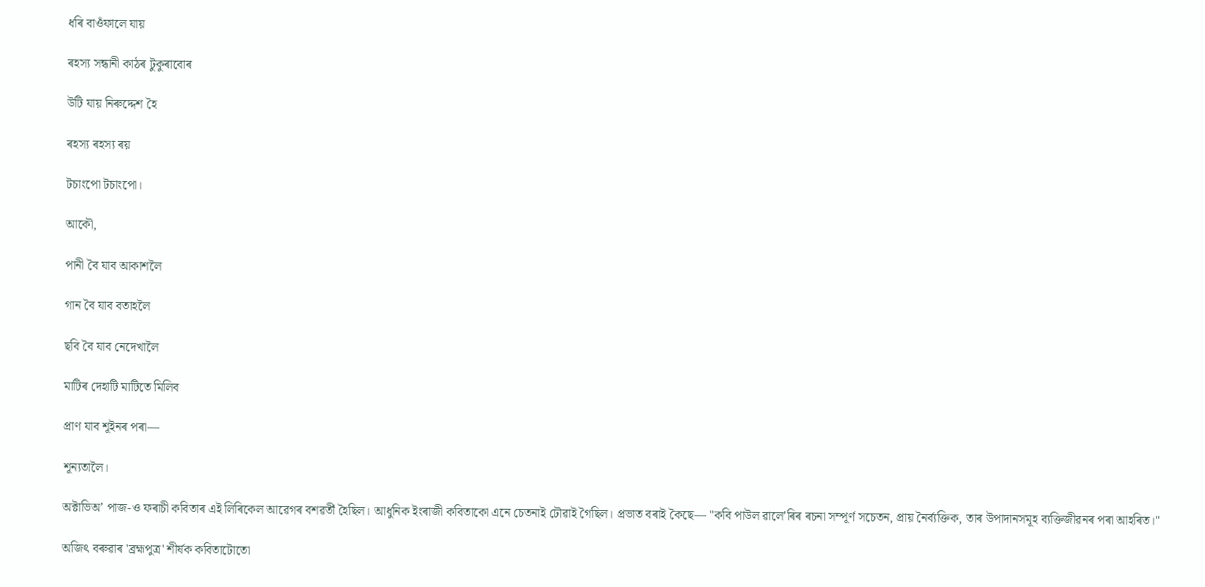ধৰি বাওঁফালে যায়

ৰহস্য সন্ধানী কাঠৰ টুকুৰাবোৰ

উটি যায় নিৰুদ্দেশ হৈ

ৰহস্য ৰহস্য ৰয়

টচাংপো টচাংপো।

আকৌ,

পানী বৈ যাব আকাশলৈ

গান বৈ যাব বতাহলৈ

ছবি বৈ যাব নেদেখালৈ

মাটিৰ দেহাটি মাটিতে মিলিব

প্ৰাণ যাব শূইনৰ পৰা—

শূন্যতালৈ।

অক্টাভিঅʼ পাজ-ও ফৰাচী কবিতাৰ এই লিৰিকেল আৱেগৰ বশৱৰ্তী হৈছিল। আধুনিক ইংৰাজী কবিতাকো এনে চেতনাই ঢৌৱাই গৈছিল। প্ৰভাত বৰাই কৈছে— "কবি পাউল ৱালেʼৰিৰ ৰচনা সম্পূৰ্ণ সচেতন, প্ৰায় নৈৰ্ব্যক্তিক, তাৰ উপাদানসমূহ ব্যক্তিজীৱনৰ পৰা আহৰিত।"

অজিৎ বৰুৱাৰ 'ব্ৰহ্মপুত্ৰ' শীৰ্ষক কবিতাটোতো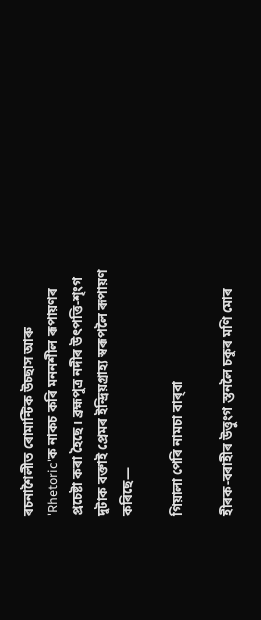ৰচনাশৈলীত ৰোমান্টিক উচ্ছাস আৰু 'Rhetoric'ক নাকচ কৰি মননশীল ৰূপায়ণৰ প্ৰচেষ্টা কৰা হৈছে। ব্ৰহ্মপুত্ৰ নদীৰ উৎপত্তি-শৃংগ দুটাক বক্তাই প্ৰেমৰ ইন্দ্ৰিয়গ্ৰাহ্য স্বৰূপলৈ ৰূপায়ণ কৰিছে—

গিয়ালা পেৰি নামচা বাৰ্‌বা

হীৰক-বৰাহীৰ উত্তুংগ স্তনলৈ চকুৰ মণি মোৰ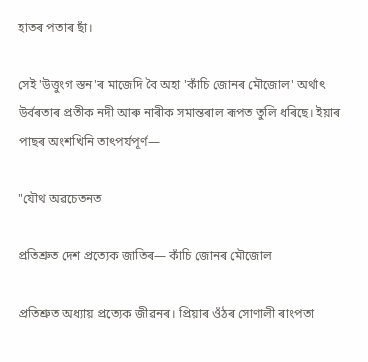হাতৰ পতাৰ ছাঁ।

সেই 'উত্তুংগ স্তন'ৰ মাজেদি বৈ অহা 'কাঁচি জোনৰ মৌজোল' অৰ্থাৎ উৰ্বৰতাৰ প্ৰতীক নদী আৰু নাৰীক সমান্তৰাল ৰূপত তুলি ধৰিছে। ইয়াৰ পাছৰ অংশখিনি তাৎপৰ্যপূৰ্ণ—

"যৌথ অৱচেতনত

প্ৰতিশ্ৰুত দেশ প্ৰত্যেক জাতিৰ— কাঁচি জোনৰ মৌজোল

প্ৰতিশ্ৰুত অধ্যায় প্ৰত্যেক জীৱনৰ। প্ৰিয়াৰ ওঁঠৰ সোণালী ৰাংপতা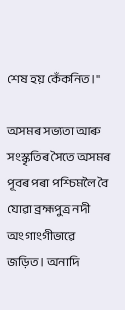শেষ হয় কেঁকনিত।"

অসমৰ সভ্যতা আৰু সংস্কৃতিৰ সৈতে অসমৰ পূবৰ পৰা পশ্চিমলৈ বৈ যোৱা ব্ৰহ্মপুত্ৰ নদী অংগাংগীভাৱে জড়িত। অনাদি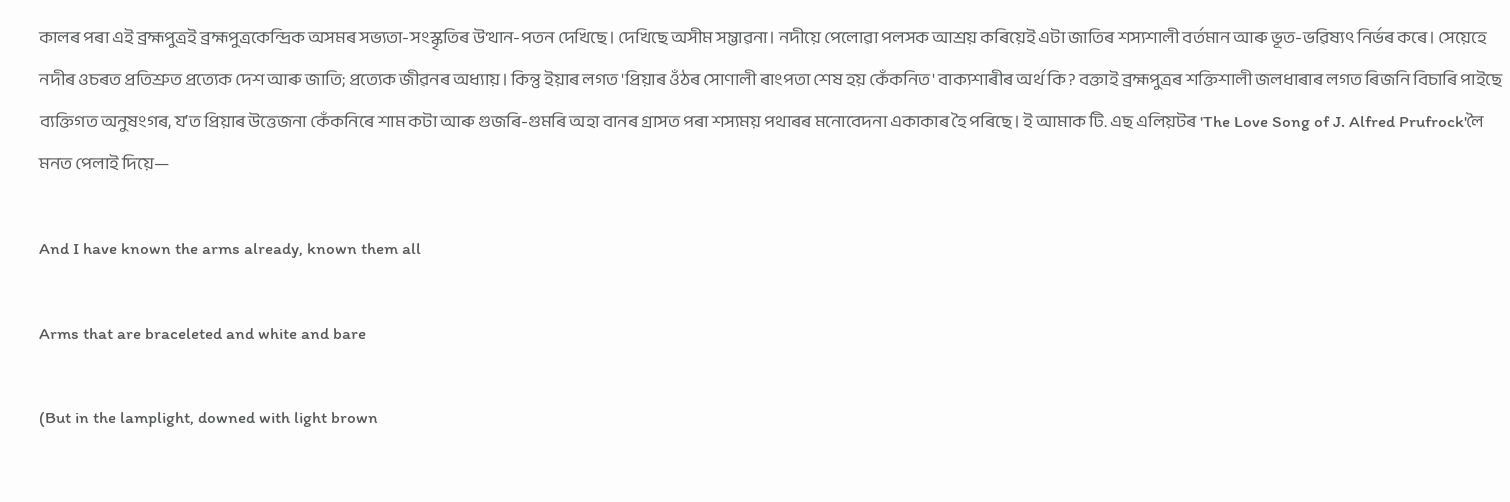কালৰ পৰা এই ব্ৰহ্মপুত্ৰই ব্ৰহ্মপুত্ৰকেন্দ্ৰিক অসমৰ সভ্যতা-সংস্কৃতিৰ উত্থান-পতন দেখিছে। দেখিছে অসীম সম্ভাৱনা। নদীয়ে পেলোৱা পলসক আশ্ৰয় কৰিয়েই এটা জাতিৰ শস্যশালী বৰ্তমান আৰু ভূত-ভৱিষ্যৎ নিৰ্ভৰ কৰে। সেয়েহে নদীৰ ওচৰত প্ৰতিশ্ৰুত প্ৰত্যেক দেশ আৰু জাতি; প্ৰত্যেক জীৱনৰ অধ্যায়। কিন্তু ইয়াৰ লগত 'প্ৰিয়াৰ ওঁঠৰ সোণালী ৰাংপতা শেষ হয় কেঁকনিত' বাক্যশাৰীৰ অৰ্থ কি? বক্তাই ব্ৰহ্মপুত্ৰৰ শক্তিশালী জলধাৰাৰ লগত ৰিজনি বিচাৰি পাইছে ব্যক্তিগত অনুষংগৰ, যʼত প্ৰিয়াৰ উত্তেজনা কেঁকনিৰে শাম কটা আৰু গুজৰি-গুমৰি অহা বানৰ গ্ৰাসত পৰা শস্যময় পথাৰৰ মনোবেদনা একাকাৰ হৈ পৰিছে। ই আমাক টি. এছ এলিয়টৰ 'The Love Song of J. Alfred Prufrock'লৈ মনত পেলাই দিয়ে—

And I have known the arms already, known them all

Arms that are braceleted and white and bare

(But in the lamplight, downed with light brown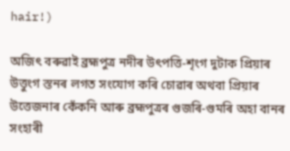hair!)

অজিৎ বৰুৱাই ব্ৰহ্মপুত্ৰ নদীৰ উৎপত্তি-শৃংগ দুটাক প্ৰিয়াৰ উত্তুংগ স্তনৰ লগত সংযোগ কৰি চোৱাৰ অথবা প্ৰিয়াৰ উত্তেজনাৰ কেঁকনি আৰু ব্ৰহ্মপুত্ৰৰ গুজৰি-গুমৰি অহা বানৰ সংহাৰী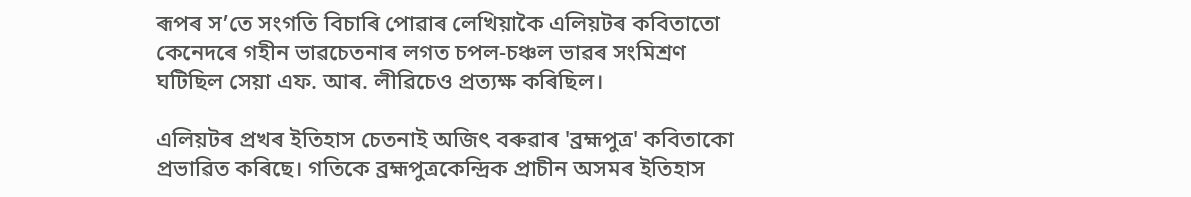ৰূপৰ সʼতে সংগতি বিচাৰি পোৱাৰ লেখিয়াকৈ এলিয়টৰ কবিতাতো কেনেদৰে গহীন ভাৱচেতনাৰ লগত চপল-চঞ্চল ভাৱৰ সংমিশ্ৰণ ঘটিছিল সেয়া এফ. আৰ. লীৱিচেও প্ৰত্যক্ষ কৰিছিল।

এলিয়টৰ প্ৰখৰ ইতিহাস চেতনাই অজিৎ বৰুৱাৰ 'ব্ৰহ্মপুত্ৰ' কবিতাকো প্ৰভাৱিত কৰিছে। গতিকে ব্ৰহ্মপুত্ৰকেন্দ্ৰিক প্ৰাচীন অসমৰ ইতিহাস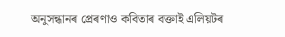অনুসন্ধানৰ প্ৰেৰণাও কবিতাৰ বক্তাই এলিয়টৰ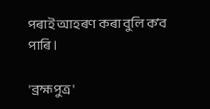পৰাই আহৰণ কৰা বুলি কʼব পাৰি।

'ব্ৰহ্মপুত্ৰ'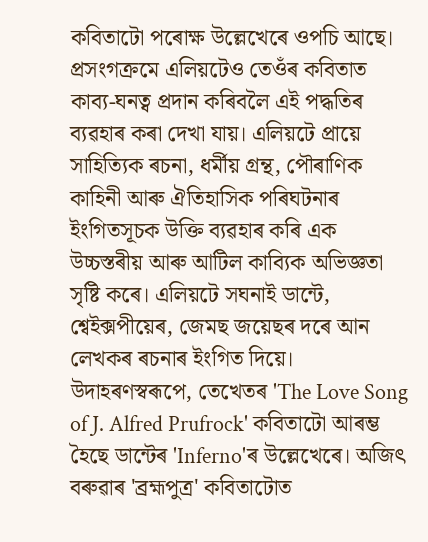কবিতাটো পৰোক্ষ উল্লেখেৰে ওপচি আছে। প্ৰসংগক্ৰমে এলিয়টেও তেওঁৰ কবিতাত কাব্য-ঘনত্ব প্ৰদান কৰিবলৈ এই পদ্ধতিৰ ব্যৱহাৰ কৰা দেখা যায়। এলিয়টে প্ৰায়ে সাহিত্যিক ৰচনা, ধৰ্মীয় গ্ৰন্থ, পৌৰাণিক কাহিনী আৰু ঐতিহাসিক পৰিঘটনাৰ ইংগিতসূচক উক্তি ব্যৱহাৰ কৰি এক উচ্চস্তৰীয় আৰু আটিল কাব্যিক অভিজ্ঞতা সৃষ্টি কৰে। এলিয়টে সঘনাই ডান্টে, শ্বেইক্সপীয়েৰ, জেমছ জয়েছৰ দৰে আন লেখকৰ ৰচনাৰ ইংগিত দিয়ে। উদাহৰণস্বৰূপে, তেখেতৰ 'The Love Song of J. Alfred Prufrock' কবিতাটো আৰম্ভ হৈছে ডান্টেৰ 'Inferno'ৰ উল্লেখেৰে। অজিৎ বৰুৱাৰ 'ব্ৰহ্মপুত্ৰ' কবিতাটোত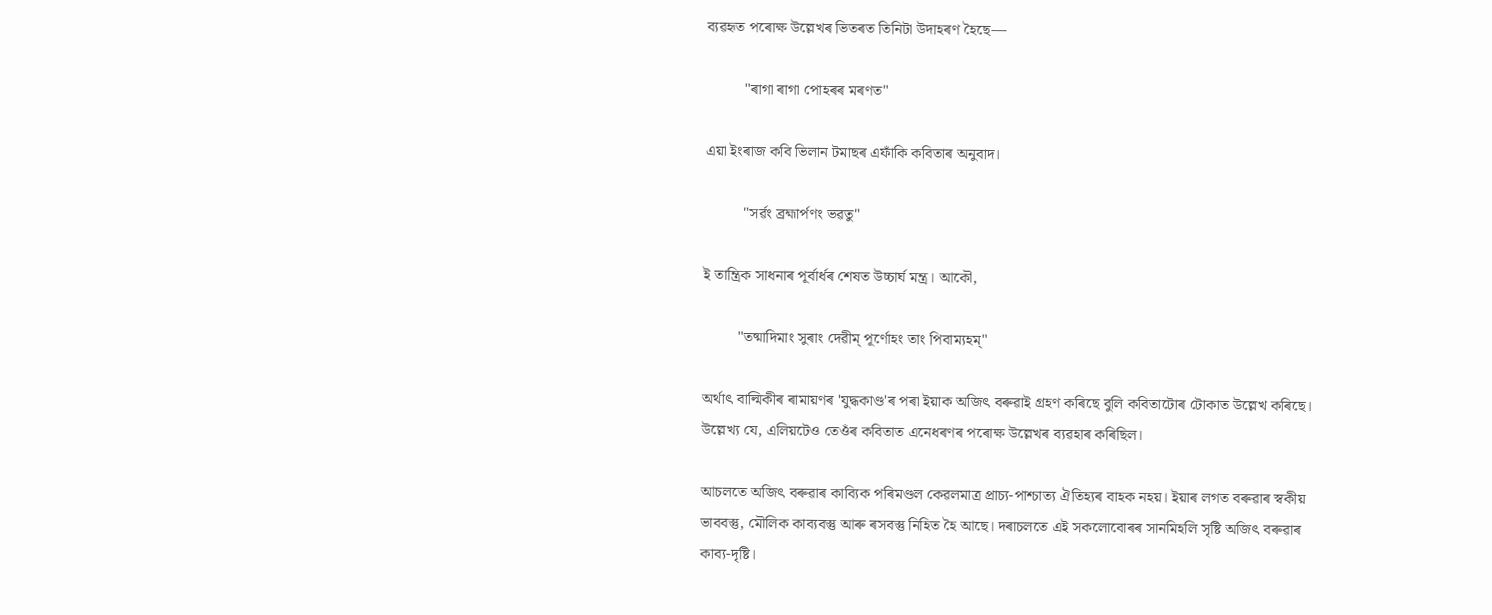ব্যৱহৃত পৰোক্ষ উল্লেখৰ ভিতৰত তিনিটা উদাহৰণ হৈছে—

          "ৰাগা ৰাগা পোহৰৰ মৰণত"

এয়া ইংৰাজ কবি ভিলান টমাছৰ এফাঁকি কবিতাৰ অনুবাদ।

          "সৰ্ৱং ব্ৰহ্মাৰ্পণং ভৱতু"

ই তান্ত্ৰিক সাধনাৰ পূৰ্বাৰ্ধৰ শেষত উচ্চাৰ্ঘ মন্ত্ৰ। আকৌ,

         "তষ্মাদিমাং সুৰাং দেৱীম্ পূৰ্ণোহং তাং পিবাম্যহম্"

অৰ্থাৎ বাল্মিকীৰ ৰামায়ণৰ 'যুদ্ধকাণ্ড'ৰ পৰা ইয়াক অজিৎ বৰুৱাই গ্ৰহণ কৰিছে বুলি কবিতাটোৰ টোকাত উল্লেখ কৰিছে। উল্লেখ্য যে, এলিয়টেও তেওঁৰ কবিতাত এনেধৰণৰ পৰোক্ষ উল্লেখৰ ব্যৱহাৰ কৰিছিল।

আচলতে অজিৎ বৰুৱাৰ কাব্যিক পৰিমণ্ডল কেৱলমাত্ৰ প্ৰাচ্য-পাশ্চাত্য ঐতিহ্যৰ বাহক নহয়। ইয়াৰ লগত বৰুৱাৰ স্বকীয় ভাববস্তু, মৌলিক কাব্যবস্তু আৰু ৰসবস্তু নিহিত হৈ আছে। দৰাচলতে এই সকলোবোৰৰ সানমিহলি সৃষ্টি অজিৎ বৰুৱাৰ কাব্য-দৃষ্টি।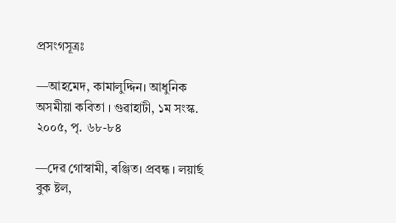প্ৰসংগসূত্ৰঃ

—আহমেদ, কামালুদ্দিন। আধুনিক অসমীয়া কবিতা । গুৱাহাটী, ১ম সংস্ক. ২০০৫, পৃ. ৬৮-৮৪

—দেৱ গোস্বামী, ৰঞ্জিত। প্ৰবন্ধ । লয়াৰ্ছ বুক ষ্টল,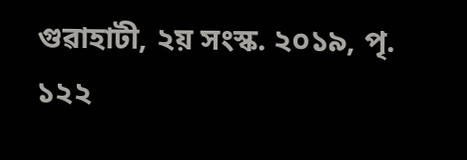গুৱাহাটী, ২য় সংস্ক. ২০১৯, পৃ. ১২২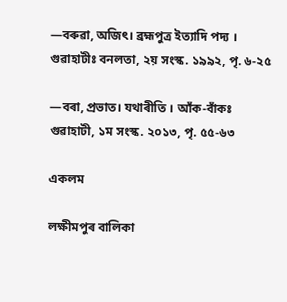—বৰুৱা, অজিৎ। ব্ৰহ্মপুত্ৰ ইত্যাদি পদ্য । গুৱাহাটীঃ বনলতা, ২য় সংস্ক. ১৯৯২, পৃ. ৬-২৫

—বৰা, প্ৰভাত। যথাৰীতি । আঁক-বাঁকঃ গুৱাহাটী, ১ম সংস্ক. ২০১৩, পৃ. ৫৫-৬৩

একলম

লক্ষীমপুৰ বালিকা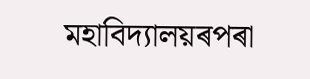মহাবিদ্যালয়ৰপৰা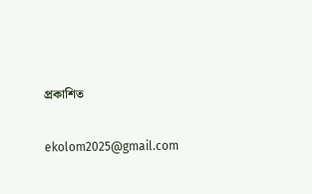প্ৰকাশিত

ekolom2025@gmail.com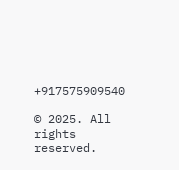+917575909540

© 2025. All rights reserved.